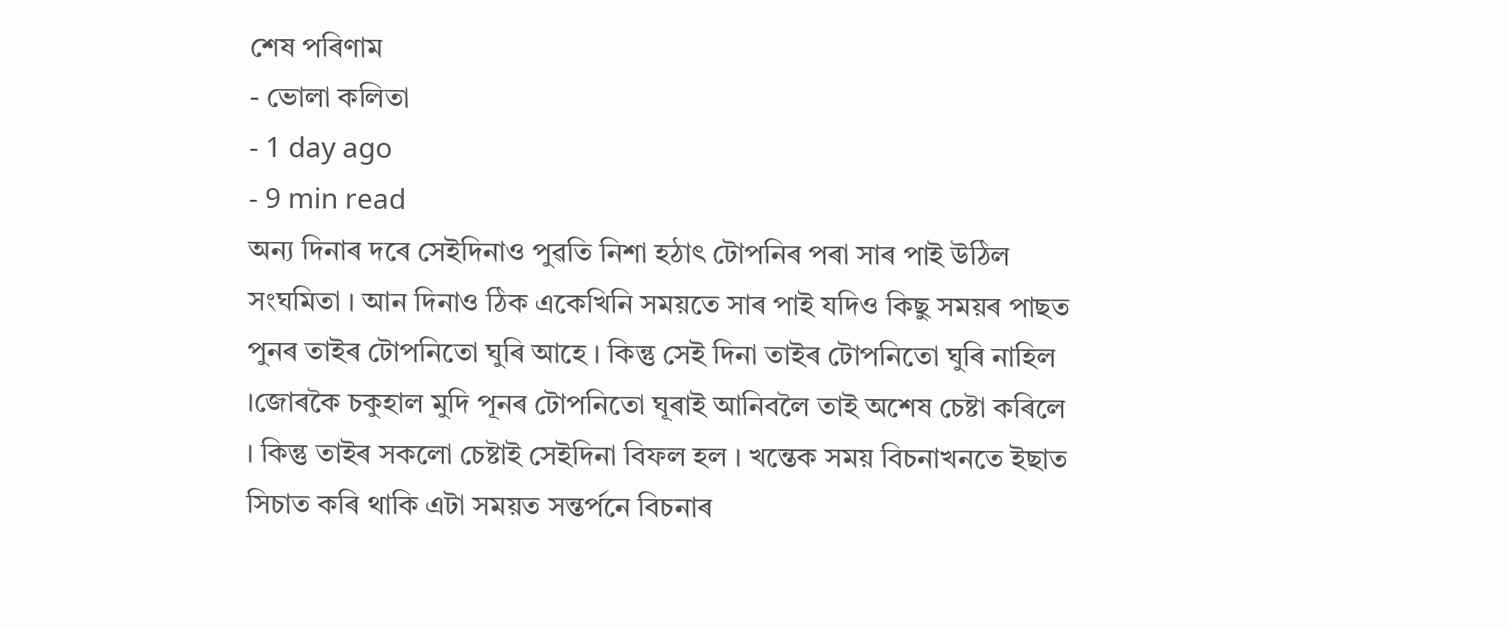শেষ পৰিণাম
- ভোলা কলিতা
- 1 day ago
- 9 min read
অন্য দিনাৰ দৰে সেইদিনাও পুৱতি নিশা হঠাৎ টোপনিৰ পৰা সাৰ পাই উঠিল সংঘমিতা । আন দিনাও ঠিক একেখিনি সময়তে সাৰ পাই যদিও কিছু সময়ৰ পাছত পুনৰ তাইৰ টোপনিতো ঘুৰি আহে । কিন্তু সেই দিনা তাইৰ টোপনিতো ঘুৰি নাহিল ।জোৰকৈ চকুহাল মুদি পূনৰ টোপনিতো ঘূৰাই আনিবলৈ তাই অশেষ চেষ্টা কৰিলে । কিন্তু তাইৰ সকলো চেষ্টাই সেইদিনা বিফল হল । খন্তেক সময় বিচনাখনতে ইছাত সিচাত কৰি থাকি এটা সময়ত সন্তৰ্পনে বিচনাৰ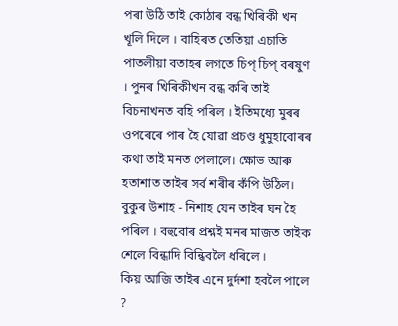পৰা উঠি তাই কোঠাৰ বন্ধ খিৰিকী খন খূলি দিলে । বাহিৰত তেতিয়া এচাতি পাতলীয়া বতাহৰ লগতে চিপ্ চিপ্ বৰষুণ । পুনৰ খিৰিকীখন বন্ধ কৰি তাই বিচনাখনত বহি পৰিল । ইতিমধ্যে মুৰৰ ওপৰেৰে পাৰ হৈ যোৱা প্ৰচণ্ড ধুমুহাবোৰৰ কথা তাই মনত পেলালে। ক্ষোভ আৰু হতাশাত তাইৰ সৰ্ব শৰীৰ কঁপি উঠিল। বুকুৰ উশাহ - নিশাহ যেন তাইৰ ঘন হৈ পৰিল । বহুবোৰ প্ৰশ্নই মনৰ মাজত তাইক শেলে বিন্ধাদি বিন্ধিবলৈ ধৰিলে ।
কিয় আজি তাইৰ এনে দুৰ্দশা হবলৈ পালে ?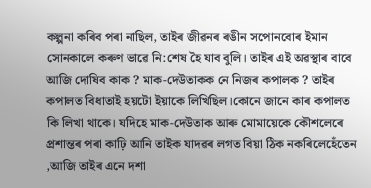কল্পনা কৰিব পৰা নাছিল, তাইৰ জীৱনৰ ৰঙীন সপোনবোৰ ইমান সোনকালে কৰুণ ভাৱে নি:শেষ হৈ যাব বুলি। তাইৰ এই অৱস্থাৰ বাবে আজি দোষিব কাক ? মাক-দেউতাকক নে নিজৰ কপালক ? তাইৰ কপালত বিধাতাই হয়টো ইয়াকে লিখিছিল।কোনে জানে কাৰ কপালত কি লিখা থাকে। যদিহে মাক-দেউতাক আৰু মোমায়েকে কৌশলেৰে প্ৰশান্তৰ পৰা কাঢ়ি আনি তাইক যাদৱৰ লগত বিয়া ঠিক নকৰিলেহেঁতেন ,আজি তাইৰ এনে দশা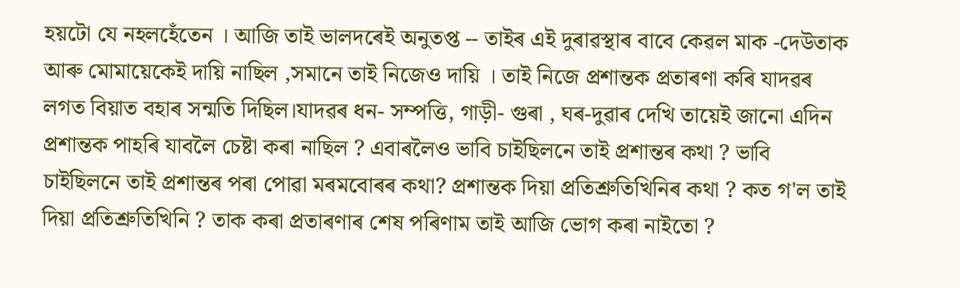হয়টো যে নহলহেঁতেন । আজি তাই ভালদৰেই অনুতপ্ত -- তাইৰ এই দুৰাৱস্থাৰ বাবে কেৱল মাক -দেউতাক আৰু মোমায়েকেই দায়ি নাছিল ,সমানে তাই নিজেও দায়ি । তাই নিজে প্ৰশান্তক প্ৰতাৰণা কৰি যাদৱৰ লগত বিয়াত বহাৰ সন্মতি দিছিল।যাদৱৰ ধন- সম্পত্তি, গাড়ী- গুৰা , ঘৰ-দুৱাৰ দেখি তায়েই জানো এদিন প্ৰশান্তক পাহৰি যাবলৈ চেষ্টা কৰা নাছিল ? এবাৰলৈও ভাবি চাইছিলনে তাই প্ৰশান্তৰ কথা ? ভাবি চাইছিলনে তাই প্ৰশান্তৰ পৰা পোৱা মৰমবোৰৰ কথা? প্ৰশান্তক দিয়া প্ৰতিশ্ৰুতিখিনিৰ কথা ? কত গ'ল তাই দিয়া প্ৰতিশ্ৰুতিখিনি ? তাক কৰা প্ৰতাৰণাৰ শেষ পৰিণাম তাই আজি ভোগ কৰা নাইতো ?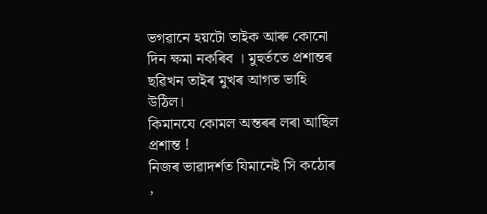ভগৱানে হয়টো তাইক আৰু কোনো দিন ক্ষমা নকৰিব । মুহুৰ্ততে প্ৰশান্তৰ ছৱিখন তাইৰ মুখৰ আগত ভাহি উঠিল।
কিমানযে কোমল অন্তৰৰ লৰা আছিল প্ৰশান্ত !
নিজৰ ভাৱাদৰ্শত যিমানেই সি কঠোৰ ,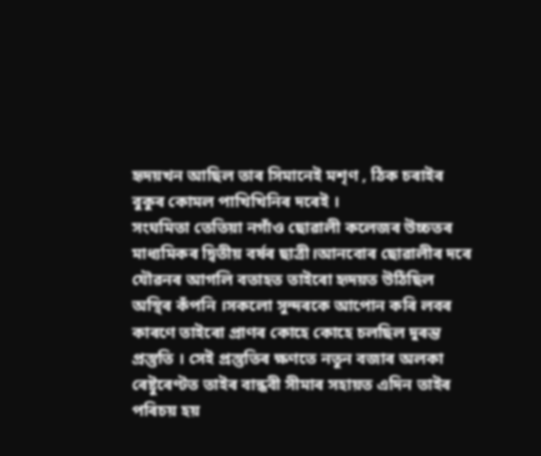হৃদয়খন আছিল তাৰ সিমানেই মশৃণ , ঠিক চৰাইৰ বুকুৰ কোমল পাখিখিনিৰ দৰেই ।
সংঘমিতা তেতিয়া নগাঁও ছোৱালী কলেজৰ উচ্চতৰ মাধ্যমিকৰ দ্বিতীয় বৰ্ষৰ ছাত্ৰী।আনবোৰ ছোৱালীৰ দৰে যৌৱনৰ আগলি বতাহত তাইৰো হৃদয়ত উঠিছিল অস্থিৰ কঁপনি ।সকলো সুন্দৰকে আপোন কৰি লবৰ কাৰণে তাইৰো প্ৰাণৰ কোহে কোহে চলছিল দুৰন্ত প্ৰস্তুতি । সেই প্ৰস্তুতিৰ ক্ষণতে নতুন বজাৰ অলকা ৰেষ্টুৰেণ্টত তাইৰ বান্ধবী সীমাৰ সহায়ত এদিন তাইৰ পৰিচয় হয়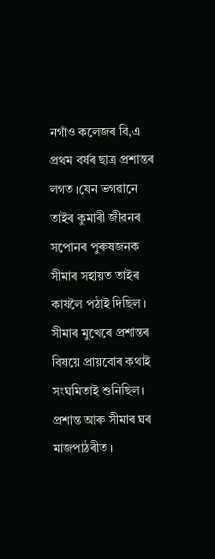নগাঁও কলেজৰ বি,এ প্ৰথম বৰ্ষৰ ছাত্ৰ প্ৰশান্তৰ লগত ।যেন ভগৱানে তাইৰ কুমাৰী জীৱনৰ সপোনৰ পুৰুষজনক সীমাৰ সহায়ত তাইৰ কাষলৈ পঠাই দিছিল । সীমাৰ মুখেৰে প্ৰশান্তৰ বিষয়ে প্ৰায়বোৰ কথাই সংঘমিতাই শুনিছিল। প্ৰশান্ত আৰু সীমাৰ ঘৰ মাজপাঠৰীত ।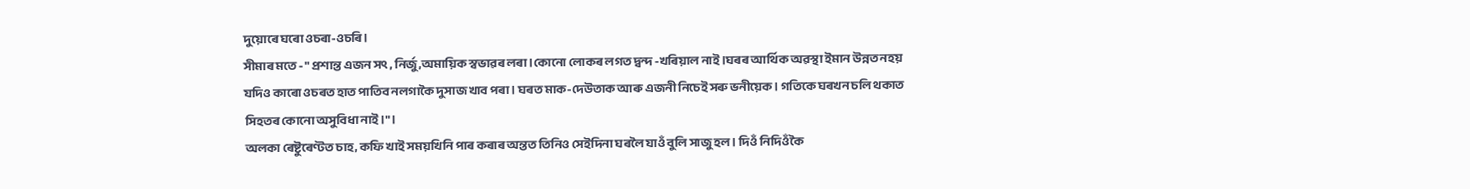দুয়োৰে ঘৰো ওচৰা-ওচৰি।
সীমাৰ মতে - " প্ৰশান্ত এজন সৎ , নিৰ্জু ,অমায়িক স্বভাৱৰ লৰা ।কোনো লোকৰ লগত দ্বন্দ -খৰিয়াল নাই ।ঘৰৰ আৰ্থিক অৱস্থা ইমান উন্নত নহয় যদিও কাৰো ওচৰত হাত পাতিব নলগাকৈ দুসাজ খাব পৰা । ঘৰত মাক-দেউতাক আৰু এজনী নিচেই সৰু ভনীয়েক। গতিকে ঘৰখন চলি থকাত সিহতৰ কোনো অসুবিধা নাই।"।
অলকা ৰেষ্টুৰেণ্টত চাহ, কফি খাই সময়খিনি পাৰ কৰাৰ অন্তত তিনিও সেইদিনা ঘৰলৈ যাওঁ বুলি সাজু হল । দিওঁ নিদিওঁকৈ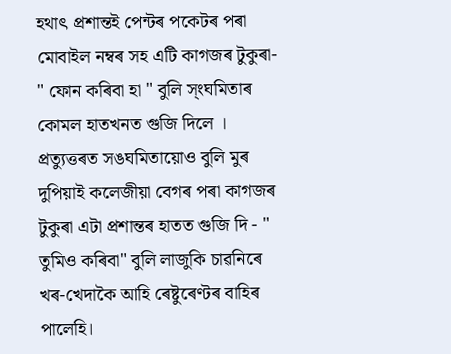হথাৎ প্ৰশান্তই পেন্টৰ পকেটৰ পৰা মোবাইল নম্বৰ সহ এটি কাগজৰ টুকুৰা- " ফোন কৰিবা হা " বুলি স্ংঘমিতাৰ কোমল হাতখনত গুজি দিলে ।
প্ৰত্যুত্তৰত সঙঘমিতায়োও বুলি মুৰ দুপিয়াই কলেজীয়া বেগৰ পৰা কাগজৰ টুকুৰা এটা প্ৰশান্তৰ হাতত গুজি দি - " তুমিও কৰিবা" বুলি লাজুকি চাৱনিৰে খৰ-খেদাকৈ আহি ৰেষ্টুৰেণ্টৰ বাহিৰ পালেহি।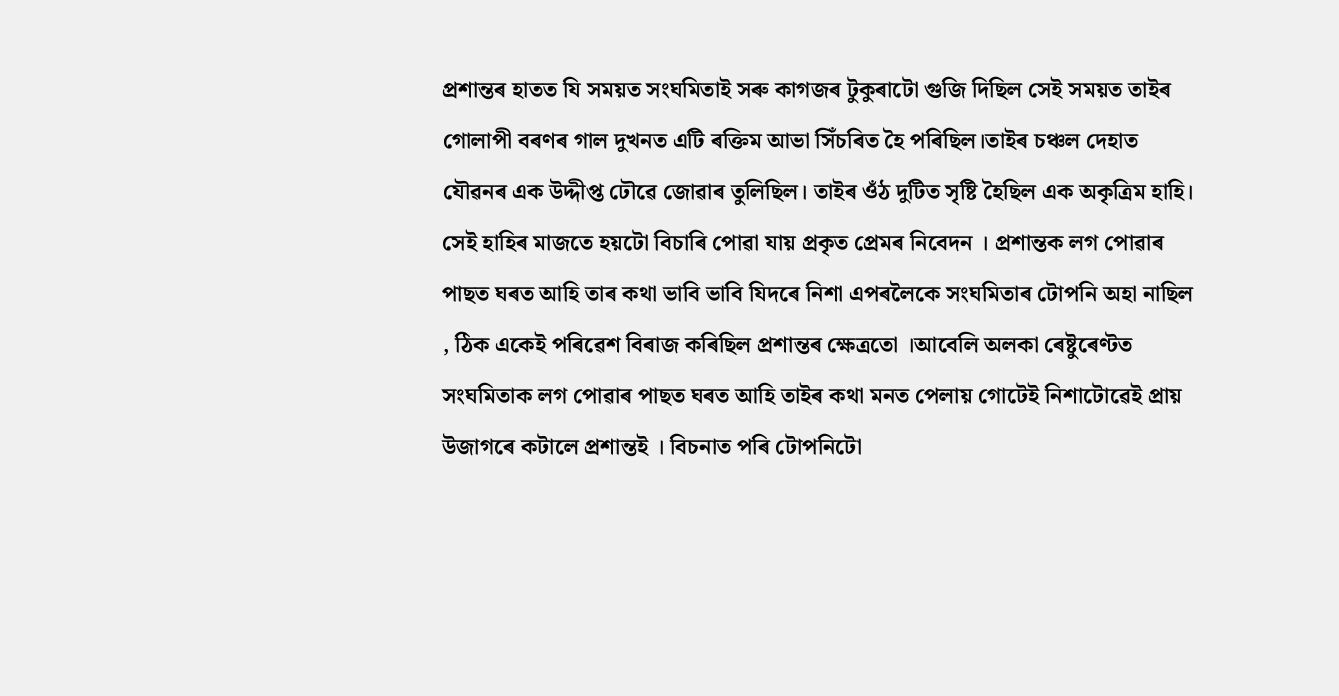প্ৰশান্তৰ হাতত যি সময়ত সংঘমিতাই সৰু কাগজৰ টুকুৰাটো গুজি দিছিল সেই সময়ত তাইৰ গোলাপী বৰণৰ গাল দুখনত এটি ৰক্তিম আভা সিঁচৰিত হৈ পৰিছিল।তাইৰ চঞ্চল দেহাত যৌৱনৰ এক উদ্দীপ্ত ঢৌৱে জোৱাৰ তুলিছিল। তাইৰ ওঁঠ দুটিত সৃষ্টি হৈছিল এক অকৃত্ৰিম হাহি। সেই হাহিৰ মাজতে হয়টো বিচাৰি পোৱা যায় প্ৰকৃত প্ৰেমৰ নিবেদন । প্ৰশান্তক লগ পোৱাৰ পাছত ঘৰত আহি তাৰ কথা ভাবি ভাবি যিদৰে নিশা এপৰলৈকে সংঘমিতাৰ টোপনি অহা নাছিল , ঠিক একেই পৰিৱেশ বিৰাজ কৰিছিল প্ৰশান্তৰ ক্ষেত্ৰতো ।আবেলি অলকা ৰেষ্টুৰেণ্টত সংঘমিতাক লগ পোৱাৰ পাছত ঘৰত আহি তাইৰ কথা মনত পেলায় গোটেই নিশাটোৱেই প্ৰায় উজাগৰে কটালে প্ৰশান্তই । বিচনাত পৰি টোপনিটো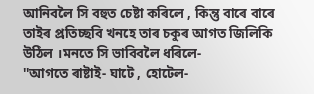আনিবলৈ সি বহুত চেষ্টা কৰিলে , কিন্তু বাৰে বাৰে তাইৰ প্ৰতিচ্ছবি খনহে তাৰ চকুৰ আগত জিলিকি উঠিল ।মনতে সি ভাবিবলৈ ধৰিলে-
''আগতে ৰাষ্টাই- ঘাটে , হোটেল-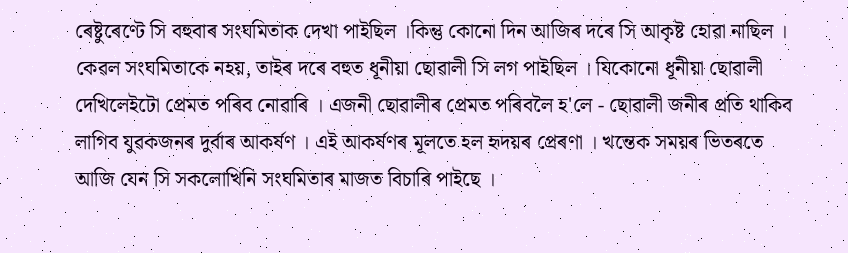ৰেষ্টুৰেণ্টে সি বহুবাৰ সংঘমিতাক দেখা পাইছিল ।কিন্তু কোনো দিন আজিৰ দৰে সি আকৃষ্ট হোৱা নাছিল । কেৱল সংঘমিতাকে নহয়, তাইৰ দৰে বহুত ধূনীয়া ছোৱালী সি লগ পাইছিল । যিকোনো ধূনীয়া ছোৱালী দেখিলেইটো প্ৰেমত পৰিব নোৱাৰি । এজনী ছোৱালীৰ প্ৰেমত পৰিবলৈ হ'লে - ছোৱালী জনীৰ প্ৰতি থাকিব লাগিব যুৱকজনৰ দুৰ্বাৰ আকৰ্ষণ । এই আকৰ্ষণৰ মূলতে হল হৃদয়ৰ প্ৰেৰণা । খন্তেক সময়ৰ ভিতৰতে আজি যেন সি সকলোখিনি সংঘমিতাৰ মাজত বিচাৰি পাইছে ।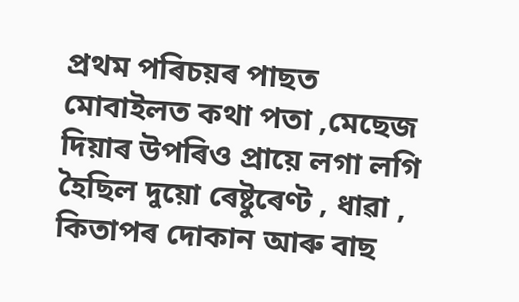প্ৰথম পৰিচয়ৰ পাছত মোবাইলত কথা পতা ,মেছেজ দিয়াৰ উপৰিও প্ৰায়ে লগা লগি হৈছিল দুয়ো ৰেষ্টুৰেণ্ট , ধাৱা , কিতাপৰ দোকান আৰু বাছ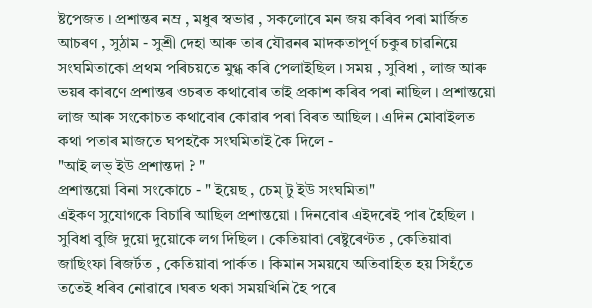ষ্টপেজত । প্ৰশান্তৰ নম্ৰ , মধুৰ স্বভাৱ , সকলোৰে মন জয় কৰিব পৰা মাৰ্জিত আচৰণ , সুঠাম - সুশ্ৰী দেহা আৰু তাৰ যৌৱনৰ মাদকতাপূৰ্ণ চকুৰ চাৱনিয়ে সংঘমিতাকো প্ৰথম পৰিচয়তে মুগ্ধ কৰি পেলাইছিল । সময় , সুবিধা , লাজ আৰু ভয়ৰ কাৰণে প্ৰশান্তৰ ওচৰত কথাবোৰ তাই প্ৰকাশ কৰিব পৰা নাছিল । প্ৰশান্তয়ো লাজ আৰু সংকোচত কথাবোৰ কোৱাৰ পৰা বিৰত আছিল । এদিন মোবাইলত কথা পতাৰ মাজতে ঘপহকৈ সংঘমিতাই কৈ দিলে -
"আই লভ্ ইউ প্ৰশান্তদা ? "
প্ৰশান্তয়ো বিনা সংকোচে - " ইয়েছ , চেম্ টু ইউ সংঘমিতা"
এইকণ সুযোগকে বিচাৰি আছিল প্ৰশান্তয়ো । দিনবোৰ এইদৰেই পাৰ হৈছিল । সুবিধা বুজি দুয়ো দুয়োকে লগ দিছিল । কেতিয়াবা ৰেষ্টুৰেণ্টত , কেতিয়াবা জাছিংফা ৰিজৰ্টত , কেতিয়াবা পাৰ্কত । কিমান সময়যে অতিবাহিত হয় সিহঁতে ততেই ধৰিব নোৱাৰে ।ঘৰত থকা সময়খিনি হৈ পৰে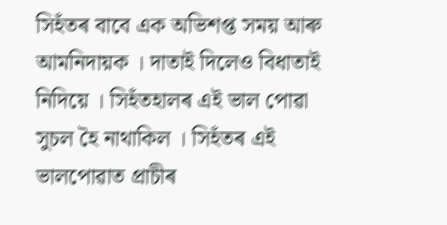সিহঁতৰ বাবে এক অভিশপ্ত সময় আৰু আমনিদায়ক । দাতাই দিলেও বিধাতাই
নিদিয়ে । সিহঁতহালৰ এই ভাল পোৱা সুচল হৈ নাথাকিল । সিহঁতৰ এই ভালপোৱাত প্ৰাচীৰ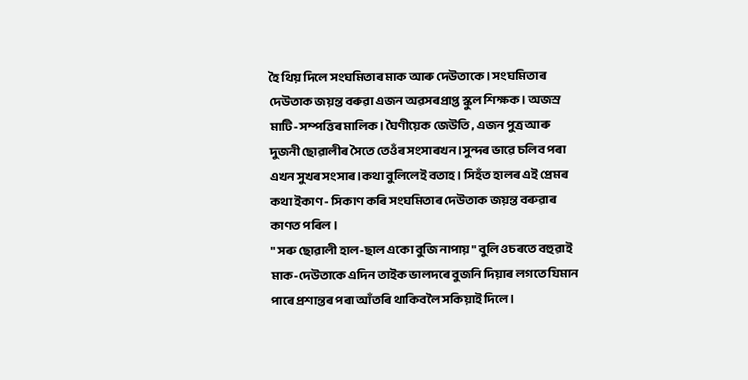হৈ থিয় দিলে সংঘমিতাৰ মাক আৰু দেউতাকে । সংঘমিতাৰ দেউতাক জয়ন্ত বৰুৱা এজন অৱসৰপ্ৰাপ্ত স্কুল শিক্ষক । অজস্ৰ মাটি- সম্পত্তিৰ মালিক । ঘৈণীয়েক জেউতি , এজন পুত্ৰ আৰু দুজনী ছোৱালীৰ সৈতে তেওঁৰ সংসাৰখন ।সুন্দৰ ভাৱে চলিব পৰা এখন সুখৰ সংসাৰ ।কথা বুলিলেই বতাহ । সিহঁত হালৰ এই প্ৰেমৰ কথা ইকাণ - সিকাণ কৰি সংঘমিতাৰ দেউতাক জয়ন্ত বৰুৱাৰ কাণত পৰিল ।
" সৰু ছোৱালী হাল-ছাল একো বুজি নাপায় " বুলি ওচৰতে বহুৱাই মাক-দেউতাকে এদিন তাইক ভালদৰে বুজনি দিয়াৰ লগতে যিমান পাৰে প্ৰশান্তৰ পৰা আঁতৰি থাকিবলৈ সকিয়াই দিলে ।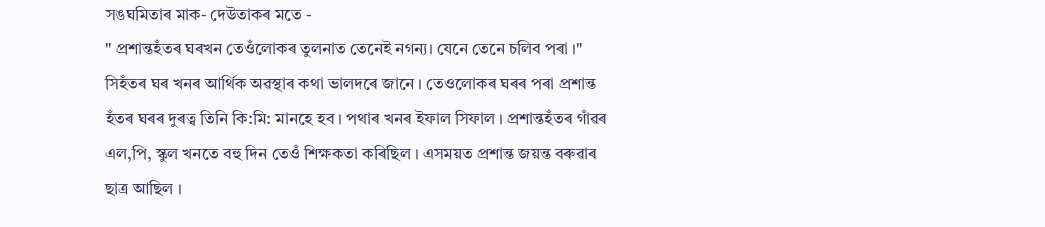সঙঘমিতাৰ মাক- দেউতাকৰ মতে -
" প্ৰশান্তহঁতৰ ঘৰখন তেওঁলোকৰ তুলনাত তেনেই নগন্য। যেনে তেনে চলিব পৰা ।"
সিহঁতৰ ঘৰ খনৰ আৰ্থিক অৱস্থাৰ কথা ভালদৰে জানে । তেওলোকৰ ঘৰৰ পৰা প্ৰশান্ত হঁতৰ ঘৰৰ দুৰত্ব তিনি কি:মি: মানহে হব । পথাৰ খনৰ ইফাল সিফাল । প্ৰশান্তহঁতৰ গাঁৱৰ এল,পি, স্কুল খনতে বহু দিন তেওঁ শিক্ষকতা কৰিছিল । এসময়ত প্ৰশান্ত জয়ন্ত বৰুৱাৰ ছাত্ৰ আছিল ।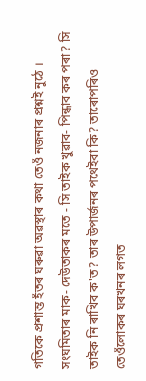গতিকে প্ৰশান্ত হঁতৰ ঘৰুৱা অৱস্থাৰ কথা তেওঁ নজনাৰ প্ৰশ্নই নুঠে । সংঘমিতাৰ মাক- দেউতাকৰ মতে - সি তাইক খুৱাব- পিন্ধাব কৰ পৰা? সি তাইক নি ৰাখিব ক'ত? তাৰ উপাৰ্জনৰ পথেইবা কি? তাৰোপৰিও তেওঁলোকৰ ঘৰখনৰ লগত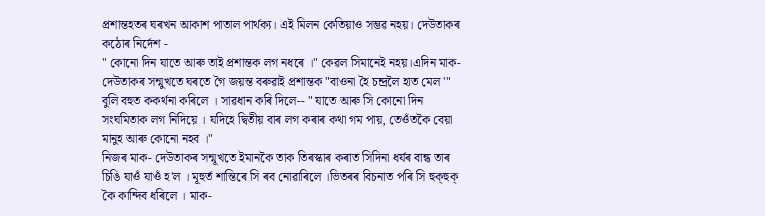প্ৰশান্তহতৰ ঘৰখন আকাশ পাতাল পাৰ্থক্য। এই মিলন কেতিয়াও সম্ভৱ নহয়। দেউতাকৰ কঠোৰ নিৰ্দেশ -
" কোনো দিন যাতে আৰু তাই প্ৰশান্তক লগ নধৰে ।" কেৱল সিমানেই নহয়।এদিন মাক-দেউতাকৰ সন্মুখতে ঘৰতে গৈ জয়ন্ত বৰুৱাই প্ৰশান্তক "বাওনা হৈ চন্দ্ৰলৈ হাত মেল '" বুলি বহুত ককৰ্থনা কৰিলে । সাৱধান কৰি দিলে-- " যাতে আৰু সি কোনো দিন সংঘমিতাক লগ নিদিয়ে । যদিহে দ্বিতীয় বাৰ লগ কৰাৰ কথা গম পায়, তেওঁতকৈ বেয়া মানুহ আৰু কোনো নহব ।"
নিজৰ মাক- দেউতাকৰ সন্মূখতে ইমানকৈ তাক তিৰস্কাৰ কৰাত সিদিনা ধৰ্যৰ বান্ধ তাৰ চিঙি যাওঁ যাওঁ হ'ল । মূহুৰ্ত শান্তিৰে সি ৰব নোৱাৰিলে ।ভিতৰৰ বিচনাত পৰি সি হুক্হুক্ কৈ কান্দিব ধৰিলে । মাক-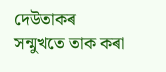দেউতাকৰ সন্মুখতে তাক কৰা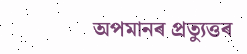অপমানৰ প্ৰত্যুত্তৰ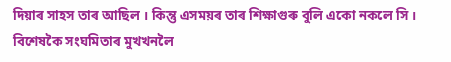দিয়াৰ সাহস তাৰ আছিল । কিন্তু এসময়ৰ তাৰ শিক্ষাগুৰু বুলি একো নকলে সি । বিশেষকৈ সংঘমিতাৰ মুখখনলৈ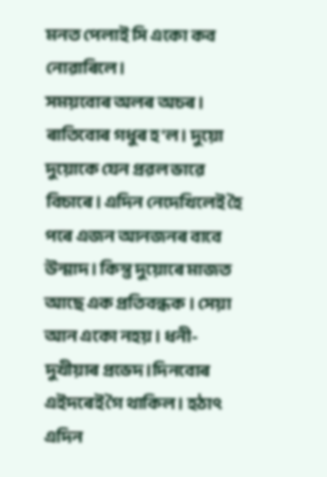মনত পেলাই সি একো কব নোৱাৰিলে।
সময়বোৰ অলৰ অচৰ । ৰাতিবোৰ গধুৰ হ'ল । দুয়ো দুয়োকে যেন প্ৰৱল ভাৱে বিচাৰে। এদিন নেদেখিলেই হৈ পৰে এজন আনজনৰ বাবে উন্মাদ। কিন্তু দুয়োৰে মাজত আছে এক প্ৰতিবন্ধক । সেয়া আন একো নহয় । ধনী-দুখীয়াৰ প্ৰভেদ।দিনবোৰ এইদৰেই গৈ থাকিল। হঠাৎ এদিন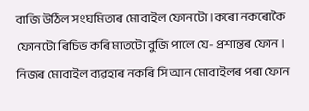বাজি উঠিল সংঘমিতাৰ মোবাইল ফোনটো ।কৰো নকৰোকৈ ফোনটো ৰিচিভ কৰি মাতটো বুজি পালে যে- প্ৰশান্তৰ ফোন । নিজৰ মোবাইল ব্যৱহাৰ নকৰি সি আন মোবাইলৰ পৰা ফোন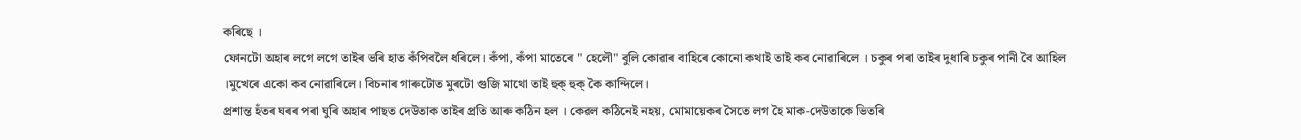কৰিছে ।
ফোনটো অহাৰ লগে লগে তাইৰ ভৰি হাত কঁপিবলৈ ধৰিলে। কঁপা, কঁপা মাতেৰে " হেলৌ" বুলি কোৱাৰ বাহিৰে কোনো কথাই তাই কব নোৱাৰিলে । চকুৰ পৰা তাইৰ দুধাৰি চকুৰ পানী বৈ আহিল ।মুখেৰে একো কব নোৱাৰিলে। বিচনাৰ গাৰুটোত মুৰটো গুজি মাথো তাই হুক্ হুক্ কৈ কান্দিলে।
প্ৰশান্ত হঁতৰ ঘৰৰ পৰা ঘুৰি অহাৰ পাছত দেউতাক তাইৰ প্ৰতি আৰু কঠিন হল । কেৱল কঠিনেই নহয়, মোমায়েকৰ সৈতে লগ হৈ মাক-দেউতাকে ভিতৰি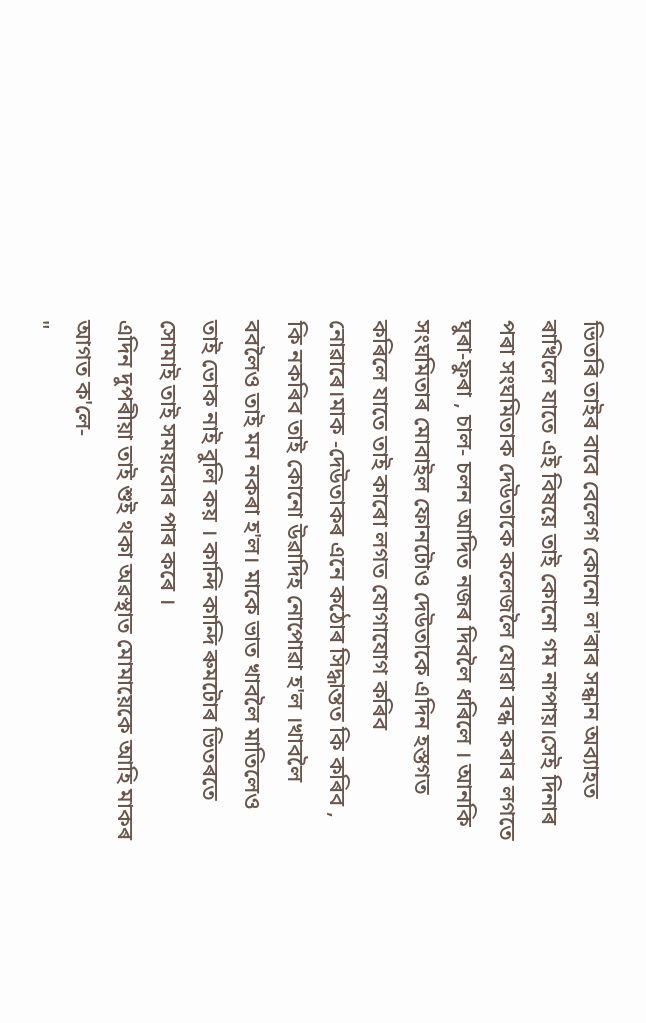ভিতৰি তাইৰ বাবে বেলেগ কোনো ল'ৰাৰ সন্ধান অব্যাহত ৰাখিলে যাতে এই বিষয়ে তাই কোনো গম নাপায়।সেই দিনাৰ পৰা সংঘমিতাক দেউতাকে কলেজলৈ যোৱা বন্ধ কৰাৰ লগতে ঘুৰা-ফুৰা , চাল- চলন আদিত নজৰ দিবলৈ ধৰিলে । আনকি সংঘমিতাৰ মোবাইল ফোনটোও দেউতাকে এদিন হস্তগত কৰিলে যাতে তাই কাৰো লগত যোগাযোগ কৰিব নোৱাৰে।মাক -দেউতাকৰ এনে কঠোৰ সিদ্ধান্তত কি কৰিব , কি নকৰিব তাই কোনো উৱাদিহ নোপোৱা হ'ল ।খাবলৈ ববলৈও তাই মন নকৰা হ'ল। মাকে ভাত খাবলৈ মাতিলেও তাই ভোক নাই বুলি কয় । কান্দি কান্দি ৰুমটোৰ ভিতৰতে সোমাই তাই সময়বোৰ পাৰ কৰে ।
এদিন দুপৰীয়া তাই শুই থকা অৱস্থাত মোমায়েকে আহি মাকৰ আগত ক'লে-
"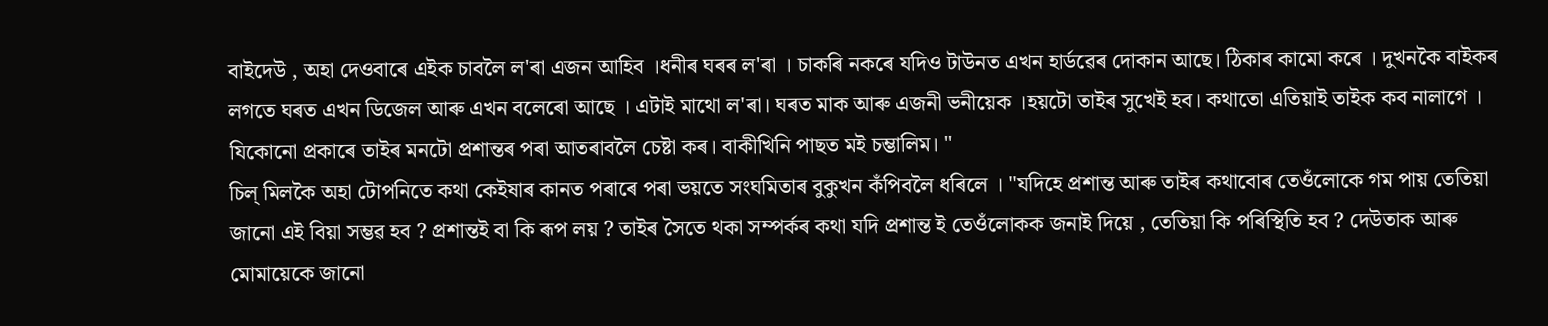বাইদেউ , অহা দেওবাৰে এইক চাবলৈ ল'ৰা এজন আহিব ।ধনীৰ ঘৰৰ ল'ৰা । চাকৰি নকৰে যদিও টাউনত এখন হাৰ্ডৱেৰ দোকান আছে। ঠিকাৰ কামো কৰে । দুখনকৈ বাইকৰ লগতে ঘৰত এখন ডিজেল আৰু এখন বলেৰো আছে । এটাই মাথো ল'ৰা। ঘৰত মাক আৰু এজনী ভনীয়েক ।হয়টো তাইৰ সুখেই হব। কথাতো এতিয়াই তাইক কব নালাগে । যিকোনো প্ৰকাৰে তাইৰ মনটো প্ৰশান্তৰ পৰা আতৰাবলৈ চেষ্টা কৰ। বাকীখিনি পাছত মই চম্ভালিম। "
চিল্ মিলকৈ অহা টোপনিতে কথা কেইষাৰ কানত পৰাৰে পৰা ভয়তে সংঘমিতাৰ বুকুখন কঁপিবলৈ ধৰিলে । "যদিহে প্ৰশান্ত আৰু তাইৰ কথাবোৰ তেওঁলোকে গম পায় তেতিয়া জানো এই বিয়া সম্ভৱ হব ? প্ৰশান্তই বা কি ৰূপ লয় ? তাইৰ সৈতে থকা সম্পৰ্কৰ কথা যদি প্ৰশান্ত ই তেওঁলোকক জনাই দিয়ে , তেতিয়া কি পৰিস্থিতি হব ? দেউতাক আৰু মোমায়েকে জানো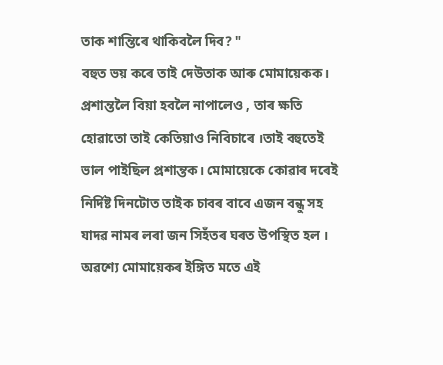তাক শান্তিৰে থাকিবলৈ দিব? "
বহুত ভয় কৰে তাই দেউতাক আৰু মোমায়েকক। প্ৰশান্তলৈ বিয়া হবলৈ নাপালেও , তাৰ ক্ষতি হোৱাতো তাই কেতিয়াও নিবিচাৰে ।তাই বহুতেই ভাল পাইছিল প্ৰশান্তক। মোমায়েকে কোৱাৰ দৰেই নিৰ্দিষ্ট দিনটোত তাইক চাবৰ বাবে এজন বন্ধু সহ যাদৱ নামৰ লৰা জন সিহঁতৰ ঘৰত উপস্থিত হল । অৱশ্যে মোমায়েকৰ ইঙ্গিত মতে এই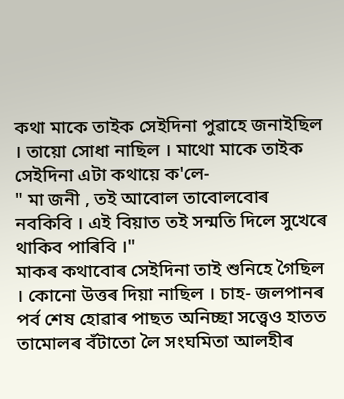কথা মাকে তাইক সেইদিনা পুৱাহে জনাইছিল । তায়ো সোধা নাছিল । মাথো মাকে তাইক সেইদিনা এটা কথায়ে ক'লে-
" মা জনী , তই আবোল তাবোলবোৰ নবকিবি । এই বিয়াত তই সন্মতি দিলে সুখেৰে থাকিব পাৰিবি ।"
মাকৰ কথাবোৰ সেইদিনা তাই শুনিহে গৈছিল । কোনো উত্তৰ দিয়া নাছিল । চাহ- জলপানৰ পৰ্ব শেষ হোৱাৰ পাছত অনিচ্ছা সত্ত্বেও হাতত তামোলৰ বঁটাতো লৈ সংঘমিতা আলহীৰ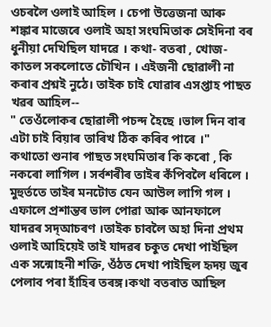ওচৰলৈ ওলাই আহিল । চেপা উত্তেজনা আৰু শঙ্কাৰ মাজেৰে ওলাই অহা সংঘমিতাক সেইদিনা বৰ ধুনীয়া দেখিছিল যাদৱে । কথা- বতৰা , খোজ- কাতল সকলোতে চৌখিন । এইজনী ছোৱালী না কৰাৰ প্ৰশ্নই নুঠে। তাইক চাই যোৱাৰ এসপ্তাহ পাছত খৱৰ আহিল--
" তেওঁলোকৰ ছোৱালী পচন্দ হৈছে ।ভাল দিন বাৰ এটা চাই বিয়াৰ তাৰিখ ঠিক কৰিব পাৰে ।"
কথাতো শুনাৰ পাছত সংঘমিতাৰ কি কৰো , কি নকৰো লাগিল । সৰ্বশৰীৰ তাইৰ কঁপিবলৈ ধৰিলে । মুহুৰ্ততে তাইৰ মনটোত যেন আউল লাগি গল । এফালে প্ৰশান্তৰ ভাল পোৱা আৰু আনফালে যাদৱৰ সদ্আচৰণ ।তাইক চাবলৈ অহা দিনা প্ৰথম ওলাই আহিয়েই তাই যাদৱৰ চকুত দেখা পাইছিল এক সন্মোহনী শক্তি, ওঁঠত দেখা পাইছিল হৃদয় জুৰ পেলাব পৰা হাঁহিৰ তৰঙ্গ।কথা বতৰাত আছিল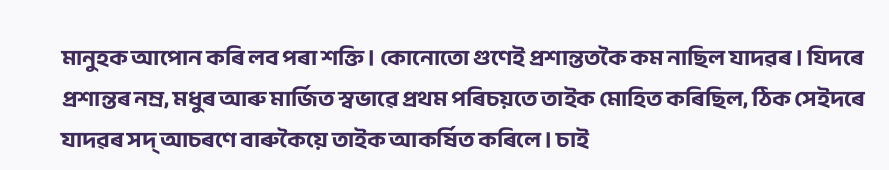মানুহক আপোন কৰি লব পৰা শক্তি। কোনোতো গুণেই প্ৰশান্ততকৈ কম নাছিল যাদৱৰ । যিদৰে প্ৰশান্তৰ নম্ৰ, মধুৰ আৰু মাৰ্জিত স্বভাৱে প্ৰথম পৰিচয়তে তাইক মোহিত কৰিছিল, ঠিক সেইদৰে যাদৱৰ সদ্ আচৰণে বাৰুকৈয়ে তাইক আকৰ্ষিত কৰিলে । চাই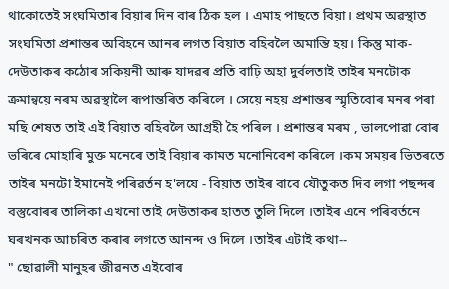থাকোতেই সংঘমিতাৰ বিয়াৰ দিন বাৰ ঠিক হল । এমাহ পাছতে বিয়া। প্ৰথম অৱস্থাত সংঘমিতা প্ৰশান্তৰ অবিহনে আনৰ লগত বিয়াত বহিবলৈ অমান্তি হয়। কিন্তু মাক-দেউতাকৰ কঠোৰ সকিয়নী আৰু যাদৱৰ প্ৰতি বাঢ়ি অহা দুৰ্বলতাই তাইৰ মনটোক ক্ৰমান্বয়ে নৰম অৱস্থালৈ ৰূপান্তৰিত কৰিলে । সেয়ে নহয় প্ৰশান্তৰ স্মৃতিবোৰ মনৰ পৰা মছি শেষত তাই এই বিয়াত বহিবলৈ আগ্ৰহী হৈ পৰিল । প্ৰশান্তৰ মৰম , ভালপোৱা বোৰ ভৰিৰে মোহাৰি মুক্ত মনেৰে তাই বিয়াৰ কামত মনোনিবেশ কৰিলে ।কম সময়ৰ ভিতৰতে তাইৰ মনটো ইমানেই পৰিৱৰ্তন হ'লযে - বিয়াত তাইৰ বাবে যৌতুকত দিব লগা পছন্দৰ বস্তুবোৰৰ তালিকা এখনো তাই দেউতাকৰ হাতত তুলি দিলে ।তাইৰ এনে পৰিবৰ্তনে ঘৰখনক আচৰিত কৰাৰ লগতে আনন্দ ও দিলে ।তাইৰ এটাই কথা--
" ছোৱালী মানুহৰ জীৱনত এইবোৰ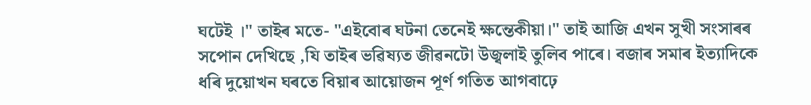ঘটেই ।" তাইৰ মতে- "এইবোৰ ঘটনা তেনেই ক্ষন্তেকীয়া।" তাই আজি এখন সুখী সংসাৰৰ সপোন দেখিছে ,যি তাইৰ ভৱিষ্যত জীৱনটো উজ্বলাই তুলিব পাৰে। বজাৰ সমাৰ ইত্যাদিকে ধৰি দুয়োখন ঘৰতে বিয়াৰ আয়োজন পূৰ্ণ গতিত আগবাঢ়ে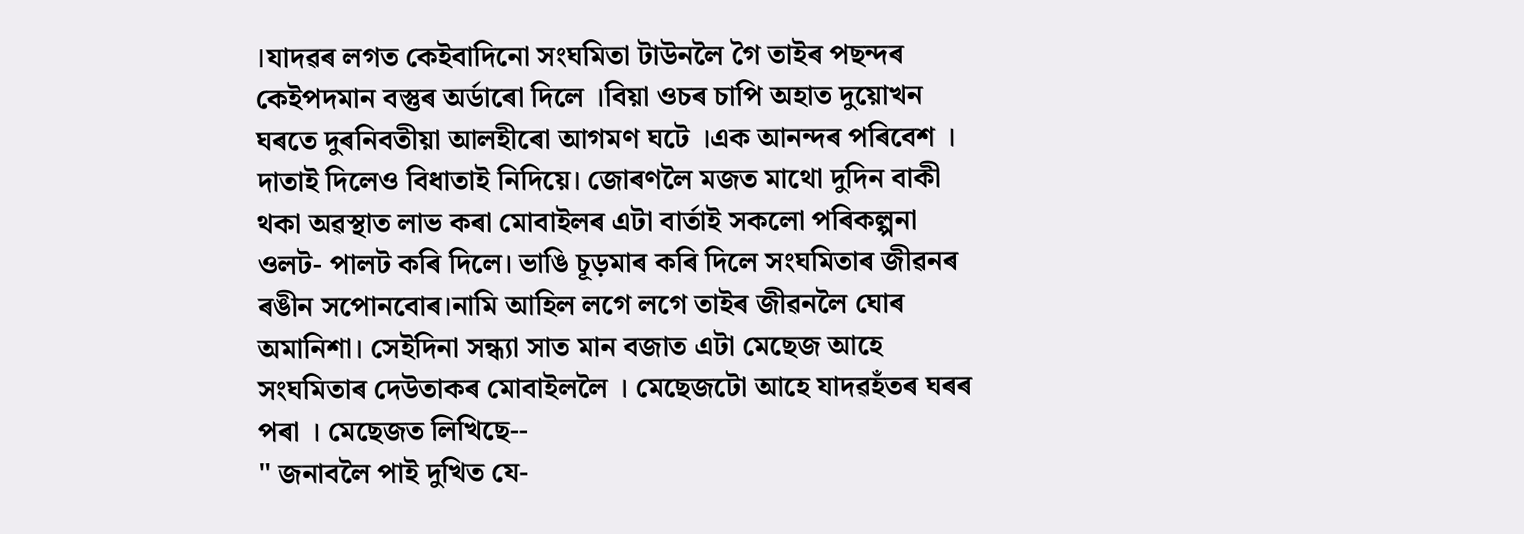।যাদৱৰ লগত কেইবাদিনো সংঘমিতা টাউনলৈ গৈ তাইৰ পছন্দৰ কেইপদমান বস্তুৰ অৰ্ডাৰো দিলে ।বিয়া ওচৰ চাপি অহাত দুয়োখন ঘৰতে দুৰনিবতীয়া আলহীৰো আগমণ ঘটে ।এক আনন্দৰ পৰিবেশ ।
দাতাই দিলেও বিধাতাই নিদিয়ে। জোৰণলৈ মজত মাথো দুদিন বাকী থকা অৱস্থাত লাভ কৰা মোবাইলৰ এটা বাৰ্তাই সকলো পৰিকল্পনা ওলট- পালট কৰি দিলে। ভাঙি চূড়মাৰ কৰি দিলে সংঘমিতাৰ জীৱনৰ ৰঙীন সপোনবোৰ।নামি আহিল লগে লগে তাইৰ জীৱনলৈ ঘোৰ অমানিশা। সেইদিনা সন্ধ্যা সাত মান বজাত এটা মেছেজ আহে সংঘমিতাৰ দেউতাকৰ মোবাইললৈ । মেছেজটো আহে যাদৱহঁতৰ ঘৰৰ পৰা । মেছেজত লিখিছে--
" জনাবলৈ পাই দুখিত যে-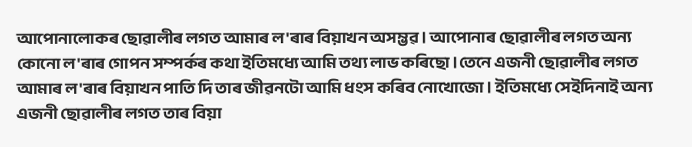আপোনালোকৰ ছোৱালীৰ লগত আমাৰ ল'ৰাৰ বিয়াখন অসম্ভৱ । আপোনাৰ ছোৱালীৰ লগত অন্য কোনো ল'ৰাৰ গোপন সম্পৰ্কৰ কথা ইতিমধ্যে আমি তথ্য লাভ কৰিছো ।তেনে এজনী ছোৱালীৰ লগত আমাৰ ল'ৰাৰ বিয়াখন পাতি দি তাৰ জীৱনটো আমি ধংস কৰিব নোখোজো । ইতিমধ্যে সেইদিনাই অন্য এজনী ছোৱালীৰ লগত তাৰ বিয়া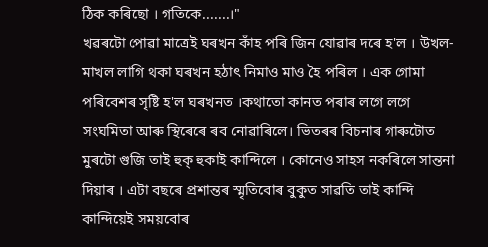ঠিক কৰিছো । গতিকে.......।"
খৱৰটো পোৱা মাত্ৰেই ঘৰখন কাঁহ পৰি জিন যোৱাৰ দৰে হ'ল । উখল-মাখল লাগি থকা ঘৰখন হঠাৎ নিমাও মাও হৈ পৰিল । এক গোমা পৰিবেশৰ সৃষ্টি হ'ল ঘৰখনত ।কথাতো কানত পৰাৰ লগে লগে সংঘমিতা আৰু স্থিৰেৰে ৰব নোৱাৰিলে। ভিতৰৰ বিচনাৰ গাৰুটোত মুৰটো গুজি তাই হুক্ হুকাই কান্দিলে । কোনেও সাহস নকৰিলে সান্তনা দিয়াৰ । এটা বছৰে প্ৰশান্তৰ স্মৃতিবোৰ বুকুত সাৱতি তাই কান্দি কান্দিয়েই সময়বোৰ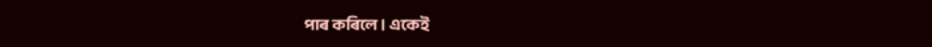পাৰ কৰিলে । একেই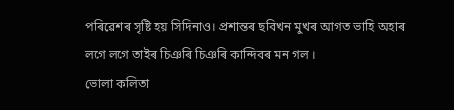পৰিৱেশৰ সৃষ্টি হয় সিদিনাও। প্ৰশান্তৰ ছবিখন মুখৰ আগত ভাহি অহাৰ লগে লগে তাইৰ চিঞৰি চিঞৰি কান্দিবৰ মন গল ।
ভোলা কলিতা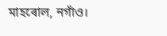মাহৰোল, নগাঁও।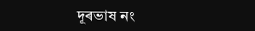দূৰভাষ নং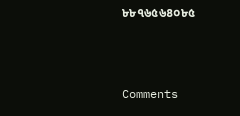৮৮৭৬৫৬৪০৮৫



Comments